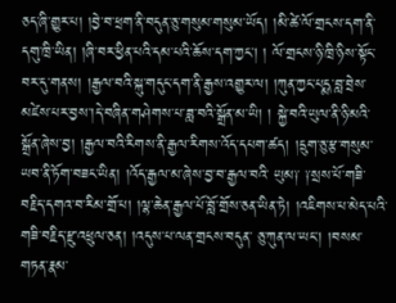ཅད་ཞི་གྱུར་པ། །བྱེ་བ་ཕྲག་ནི་བདུན་ཅུ་གསུམ་གསུམ་ཡོད། །མི་ཚེ་ལོ་གྲངས་དག་ནི་དགུ་ཁྲི་ཡིན། །ཞི་བར་ཕྱིན་པའི་དམ་པའི་ཆོས་དག་ཀྱང། ། ལོ་གྲངས་ཉི་ཁྲི་ཉིས་སྟོང་བར་དུ་གནས། །རྒྱལ་བའི་སྐུ་གདུང་དག་ནི་རྒྱས་འགྱུར་ལ། །ཀུན་ཀྱང་པདྨ་བླ་བྲེས་མཛེས་པར་བྱས་།དེ་བཞིན་གཤེགས་པ་ཟླ་བའི་སྒྲོན་མ་ཡི། ། སྐྱེ་བའི་ཡུལ་ནི་ཉི་མའི་སྒྲོན་ཞེས་བྱ། །རྒྱལ་བའི་རིགས་ནི་རྒྱལ་རིགས་འོད་དཔག་ཚད། །དྲུག་ཅུ་རྩ་གསུམ་ཡབ་ནི་ཏོག་བཟང་ཡིན། །འོད་རྒྱལ་མ་ཞེས་བྱ་བ་རྒྱལ་བའི་ ཡུམ༑ ༑སྲས་པོ་གཟི་བརྗིད་དགའ་བ་རིམ་གྲོ་པ། །ལྷ་ཆེན་རྒྱལ་པོ་བློ་གྲོས་ཅན་ཡིན་ཏེ། །འཇིགས་པ་མེད་པའི་གཟི་བརྗིད་རྫུ་འཕྲུལ་ཅན། །འདུས་པ་ལན་གྲངས་བདུན་ ཅུ་ཀུན་ལ་ཡང། །བསམ་གཏན་རྣམ་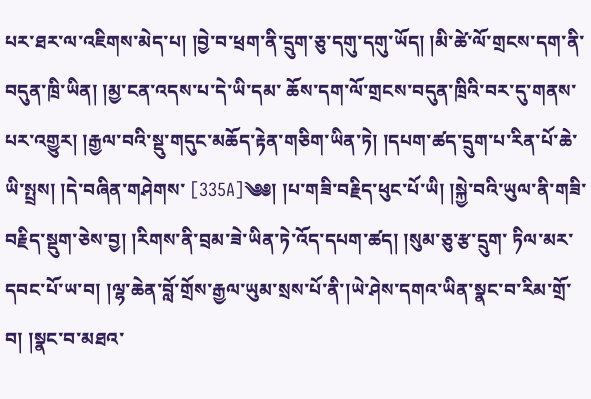པར་ཐར་ལ་འཇིགས་མེད་པ། །བྱེ་བ་ཕྲག་ནི་དྲུག་ཅུ་དགུ་དགུ་ཡོད། །མི་ཚེ་ལོ་གྲངས་དག་ནི་བདུན་ཁྲི་ཡིན། །མྱ་ངན་འདས་པ་དེ་ཡི་དམ་ ཆོས་དག་ལོ་གྲངས་བདུན་ཁྲིའི་བར་དུ་གནས་པར་འགྱུར། །རྒྱལ་བའི་སྡུ་གདུང་མཆོད་རྟེན་གཅིག་ཡིན་ཏེ། །དཔག་ཚད་དྲུག་པ་རིན་པོ་ཆེ་ཡི་སྤྲས། །དེ་བཞིན་གཤེགས་ [335A]༄༅། །པ་གཟི་བརྗིད་ཕུང་པོ་ཡི། །སྐྱེ་བའི་ཡུལ་ནི་གཟི་བརྗིད་སྡུག་ཅེས་བྱ། །རིགས་ནི་བྲམ་ཟེ་ཡིན་ཏེ་འོད་དཔག་ཚད། །སུམ་ཅུ་རྩ་དྲུག་ ཏིལ་མར་དབང་པོ་ཡ་བ། །ལྷ་ཆེན་བློ་གྲོས་རྒྱལ་ཡུམ་སྲས་པོ་ནི་།ཡེ་ཤེས་དགའ་ཡིན་སྣང་བ་རིམ་གྲོ་བ། །སྣང་བ་མཐའ་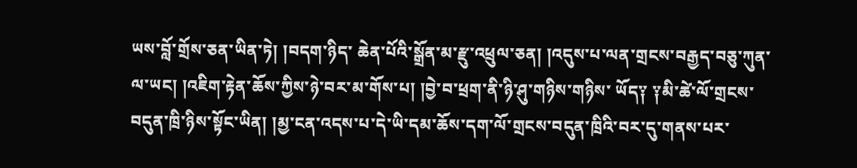ཡས་བློ་གྲོས་ཅན་ཡིན་ཏེ། །བདག་ཉིད་ ཆེན་པོའི་སྒྲོན་མ་རྫུ་འཕྲུལ་ཅན། །འདུས་པ་ལན་གྲངས་བརྒྱད་བཅུ་ཀུན་ལ་ཡང། །འཇིག་རྟེན་ཆོས་ཀྱིས་ཉེ་བར་མ་གོས་པ། །བྱེ་བ་ཕྲག་ནི་ཉི་ཤུ་གཉིས་གཉིས་ ཡོད༑ ༑མི་ཚེ་ལོ་གྲངས་བདུན་ཁྲི་ཉིས་སྟོང་ཡིན། །མྱ་ངན་འདས་པ་དེ་ཡི་དམ་ཆོས་དག་ལོ་གྲངས་བདུན་ཁྲིའི་བར་དུ་གནས་པར་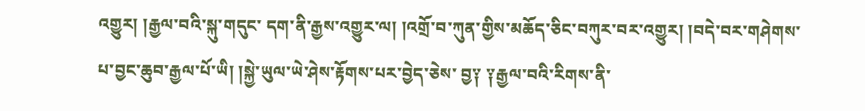འགྱུར། །རྒྱལ་བའི་སྐུ་གདུང་ དག་ནི་རྒྱས་འགྱུར་ལ། །འགྲོ་བ་ཀུན་གྱིས་མཆོད་ཅིང་བཀུར་བར་འགྱུར། །བདེ་བར་གཤེགས་པ་བྱང་ཆུབ་རྒྱལ་པོ་ཡི། །སྐྱེ་ཡུལ་ཡེ་ཤེས་རྟོགས་པར་བྱེད་ཅེས་ བྱ༑ ༑རྒྱལ་བའི་རིགས་ནི་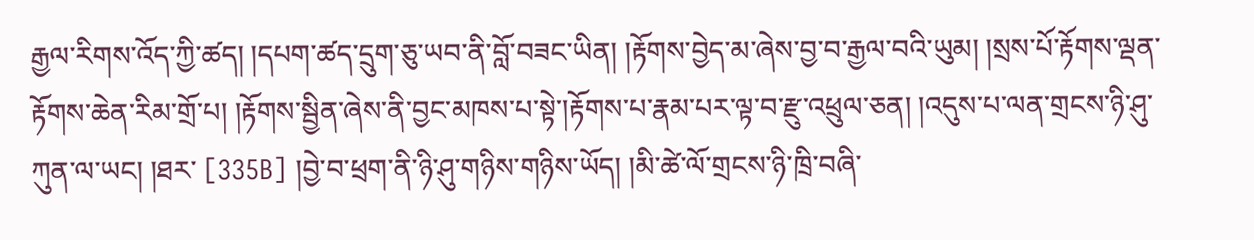རྒྱལ་རིགས་འོད་ཀྱི་ཚད། །དཔག་ཚད་དྲུག་ཅུ་ཡབ་ནི་བློ་བཟང་ཡིན། །རྟོགས་བྱེད་མ་ཞེས་བྱ་བ་རྒྱལ་བའི་ཡུམ། །སྲས་པོ་རྟོགས་ལྡན་ རྟོགས་ཆེན་རིམ་གྲོ་པ། །རྟོགས་སྦྱིན་ཞེས་ནི་བྱང་མཁས་པ་སྟེ་།རྟོགས་པ་རྣམ་པར་ལྟ་བ་རྫུ་འཕྲུལ་ཅན། །འདུས་པ་ལན་གྲངས་ཉི་ཤུ་ཀུན་ལ་ཡང། །ཐར་ [335B] །བྱེ་བ་ཕྲག་ནི་ཉི་ཤུ་གཉིས་གཉིས་ཡོད། །མི་ཚེ་ལོ་གྲངས་ཉི་ཁྲི་བཞི་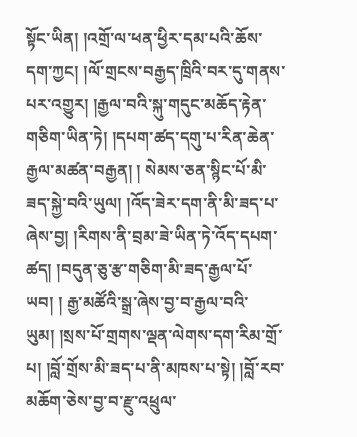སྟོང་ཡིན། །འགྲོ་ལ་ཕན་ཕྱིར་དམ་པའི་ཆོས་ དག་ཀྱང། །ལོ་གྲངས་བརྒྱད་ཁྲིའི་བར་དུ་གནས་པར་འགྱུར། །རྒྱལ་བའི་སྐུ་གདུང་མཆོད་རྟེན་གཅིག་ཡིན་ཏེ། །དཔག་ཚད་དགུ་པ་རིན་ཆེན་རྒྱལ་མཚན་བརྒྱན། ། སེམས་ཅན་སྙིང་པོ་མི་ཟད་སྐྱེ་བའི་ཡུལ། །འོད་ཟེར་དག་ནི་མི་ཟད་པ་ཞེས་བྱ། །རིགས་ནི་བྲམ་ཟེ་ཡིན་ཏེ་འོད་དཔག་ཚད། །བདུན་ཅུ་རྩ་གཅིག་མི་ཟད་རྒྱལ་པོ་ཡབ། ། རྒྱ་མཚོའི་སྒྲ་ཞེས་བྱ་བ་རྒྱལ་བའི་ཡུམ། །སྲས་པོ་གྲགས་ལྡན་ལེགས་དག་རིམ་གྲོ་པ། །བློ་གྲོས་མི་ཟད་པ་ནི་མཁས་པ་སྟེ། །བློ་རབ་མཆོག་ཅེས་བྱ་བ་རྫུ་འཕྲུལ་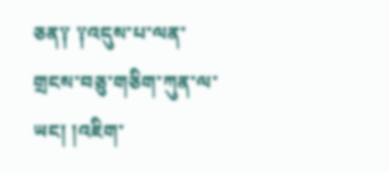ཅན༑ ༑འདུས་པ་ལན་གྲངས་བཅུ་གཅིག་ཀུན་ལ་ཡང། །འཇིག་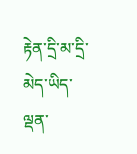རྟེན་དྲི་མ་དྲི་མེད་ཡིད་ལྡན་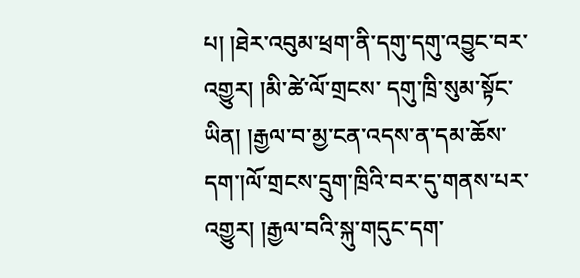པ། །ཐེར་འབུམ་ཕྲག་ནི་དགུ་དགུ་འབྱུང་བར་འགྱུར། །མི་ཚེ་ལོ་གྲངས་ དགུ་ཁྲི་སུམ་སྟོང་ཡིན། །རྒྱལ་བ་མྱ་ངན་འདས་ན་དམ་ཆོས་དག་།ལོ་གྲངས་དྲུག་ཁྲིའི་བར་དུ་གནས་པར་འགྱུར། །རྒྱལ་བའི་སྐུ་གདུང་དག་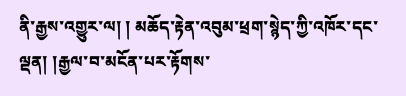ནི་རྒྱས་འགྱུར་ལ། ། མཆོད་རྟེན་འབུམ་ཕྲག་སྙེད་ཀྱི་འཁོར་དང་ལྡན། །རྒྱལ་བ་མངོན་པར་རྟོགས་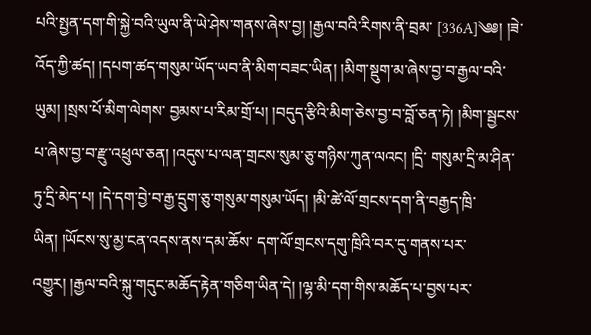པའི་སྤྱན་དག་གི་སྐྱེ་བའི་ཡུལ་ནི་ཡེ་ཤེས་གནས་ཞེས་བྱ། །རྒྱལ་བའི་རིགས་ནི་བྲམ་ [336A]༄༅། །ཟེ་འོད་ཀྱི་ཚད། །དཔག་ཚད་གསུམ་ཡོད་ཡབ་ནི་མིག་བཟང་ཡིན། །མིག་སྡུག་མ་ཞེས་བྱ་བ་རྒྱལ་བའི་ཡུམ། །སྲས་པོ་མིག་ལེགས་ བྱམས་པ་རིམ་གྲོ་པ། །བདུད་རྩིའི་མིག་ཅེས་བྱ་བ་བློ་ཅན་ཏེ། །མིག་སྦྱངས་པ་ཞེས་བྱ་བ་རྫུ་འཕྲུལ་ཅན། །འདུས་པ་ལན་གྲངས་སུམ་ཅུ་གཉིས་ཀུན་ལའང། །དྲི་ གསུམ་དྲི་མ་ཤིན་ཏུ་དྲི་མེད་པ། །དེ་དག་བྱེ་བ་རྒྱ་དྲུག་ཅུ་གསུམ་གསུམ་ཡོད། །མི་ཚེ་ལོ་གྲངས་དག་ནི་བརྒྱད་ཁྲི་ཡིན། །ཡོངས་སུ་མྱ་ངན་འདས་ནས་དམ་ཆོས་ དག་ལོ་གྲངས་དགུ་ཁྲིའི་བར་དུ་གནས་པར་འགྱུར། །རྒྱལ་བའི་སྐུ་གདུང་མཆོད་རྟེན་གཅིག་ཡིན་དེ། །ལྷ་མི་དག་གིས་མཆོད་པ་བྱས་པར་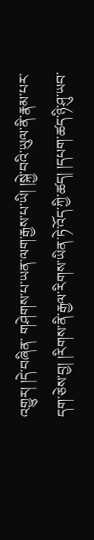འགྱུར། །དེ་བཞིན་ གཤེགས་པ་ཡན་ལག་རྒྱས་པ་ཡི། །སྐྱེ་བའི་ཡུལ་ནི་རྣམ་པར་དག་ཅེས་བྱ། །རིགས་ནི་རྒྱལ་རིགས་ཡིན་ཏེ་འོད་ཀྱི་ཚད། །དཔག་ཚད་ཉི་ཤུ་ཡབ་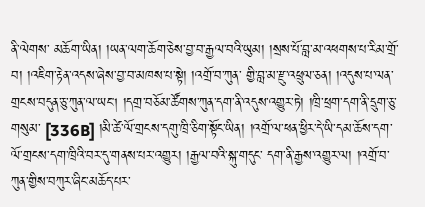ནི་ལེགས་ མཆོག་ཡིན། །ཡན་ལག་ཆོག་ཅེས་བྱ་བ་རྒྱལ་བའི་ཡུམ། །སྲས་པོ་བླ་མ་འཕགས་པ་རིམ་གྲོ་བ། །འཇིག་རྟེན་འདས་ཞེས་བྱ་བ་མཁས་པ་སྟེ། །འགྲོ་བ་ཀུན་ གྱི་བླ་མ་རྫུ་འཕྲུལ་ཅན། །འདུས་པ་ལན་གྲངས་བདུན་ཅུ་ཀུན་ལ་ཡང། །དགྲ་བཅོམ་ཚོགས་ཀུན་དག་ནི་འདུས་འགྱུར་ཏེ། །ཁྲི་ཕྲག་དག་ནི་དྲུག་ཅུ་གསུམ་ [336B] །མི་ཚེ་ལོ་གྲངས་དགུ་ཁྲི་ཅིག་སྟོང་ཡིན། །འགྲོ་ལ་ཕན་ཕྱིར་དེ་ཡི་དམ་ཆོས་དག་ལོ་གྲངས་དག་ཁྲིའི་བར་དུ་གནས་པར་འགྱུར། །རྒྱལ་བའི་སྐུ་གདུང་ དག་ནི་རྒྱས་འགྱུར་ལ། །འགྲོ་བ་ཀུན་གྱིས་བཀུར་ཞིང་མཆོད་པར་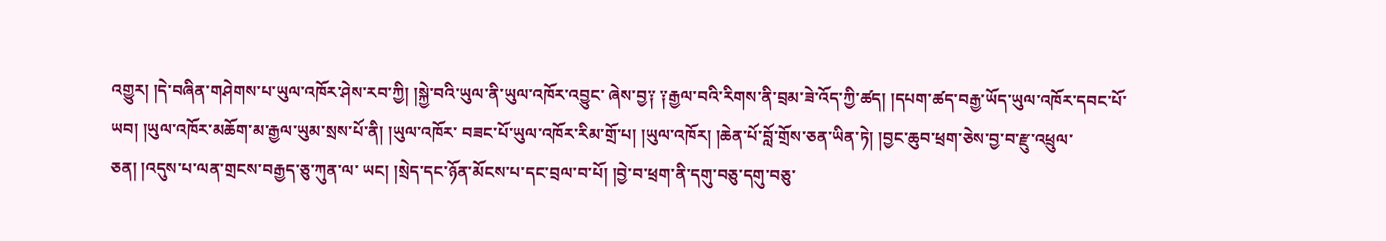འགྱུར། །དེ་བཞིན་གཤེགས་པ་ཡུལ་འཁོར་ཤེས་རབ་ཀྱི། །སྐྱེ་བའི་ཡུལ་ནི་ཡུལ་འཁོར་འབྱུང་ ཞེས་བྱ༑ ༑རྒྱལ་བའི་རིགས་ནི་བྲམ་ཟེ་འོད་ཀྱི་ཚད། །དཔག་ཚད་བརྒྱ་ཡོད་ཡུལ་འཁོར་དབང་པོ་ཡབ། །ཡུལ་འཁོར་མཆོག་མ་རྒྱལ་ཡུམ་སྲས་པོ་ནི། །ཡུལ་འཁོར་ བཟང་པོ་ཡུལ་འཁོར་རིམ་གྲོ་པ། །ཡུལ་འཁོར། །ཆེན་པོ་བློ་གྲོས་ཅན་ཡིན་ཏེ། །བྱང་ཆུབ་ཕྲག་ཅེས་བྱ་བ་རྫུ་འཕྲུལ་ཅན། །འདུས་པ་ལན་གྲངས་བརྒྱད་ཅུ་ཀུན་ལ་ ཡང། །སྲེད་དང་ཉོན་མོངས་པ་དང་བྲལ་བ་པོ། །བྱེ་བ་ཕྲག་ནི་དགུ་བཅུ་དགུ་བཅུ་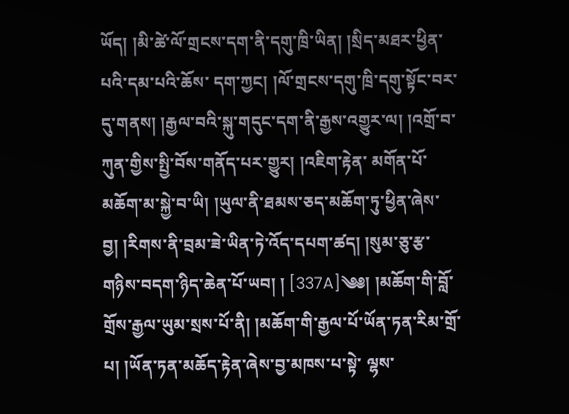ཡོད། །མི་ཚེ་ལོ་གྲངས་དག་ནི་དགུ་ཁྲི་ཡིན། །སྲིད་མཐར་ཕྱིན་པའི་དམ་པའི་ཆོས་ དག་ཀྱང། །ལོ་གྲངས་དགུ་ཁྲི་དགུ་སྟོང་བར་དུ་གནས། །རྒྱལ་བའི་སྐུ་གདུང་དག་ནི་རྒྱས་འགྱུར་ལ། །འགྲོ་བ་ཀུན་གྱིས་སྤྱི་བོས་གནོད་པར་གྱུར། །འཇིག་རྟེན་ མགོན་པོ་མཆོག་མ་སྐྱེ་བ་ཡི། །ཡུལ་ནི་ཐམས་ཅད་མཆོག་ཏུ་ཕྱིན་ཞེས་བྱ། །རིགས་ནི་བྲམ་ཟེ་ཡིན་ཏེ་འོད་དཔག་ཚད། །སུམ་ཅུ་རྩ་གཉིས་བདག་ཉིད་ཆེན་པོ་ཡབ། ། [337A]༄༅། །མཆོག་གི་བློ་གྲོས་རྒྱལ་ཡུམ་སྲས་པོ་ནི། །མཆོག་གི་རྒྱལ་པོ་ཡོན་ཏན་རིམ་གྲོ་པ། །ཡོན་ཏན་མཆོད་རྟེན་ཞེས་བྱ་མཁས་པ་སྟེ་ ལྷས་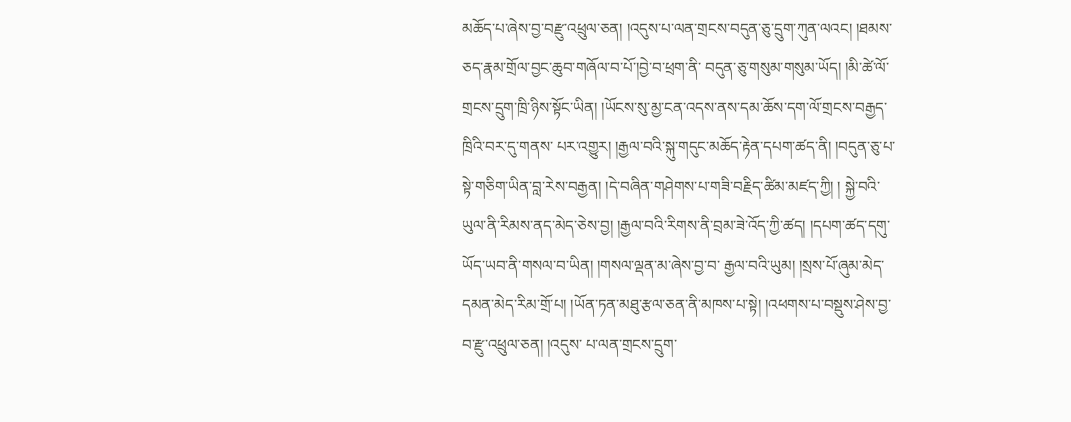མཆོད་པ་ཞེས་བྱ་བརྫུ་འཕྲུལ་ཅན། །འདུས་པ་ལན་གྲངས་བདུན་ཅུ་དྲུག་ཀུན་ལའང། །ཐམས་ཅད་རྣམ་གྲོལ་བྱང་ཆུབ་གཞོལ་བ་པོ་།བྱེ་བ་ཕྲག་ནི་ བདུན་ཅུ་གསུམ་གསུམ་ཡོད། །མི་ཚེ་ལོ་གྲངས་དྲུག་ཁྲི་ཉིས་སྟོང་ཡིན། །ཡོངས་སུ་མྱ་ངན་འདས་ནས་དམ་ཆོས་དག་ལོ་གྲངས་བརྒྱད་ཁྲིའི་བར་དུ་གནས་ པར་འགྱུར། །རྒྱལ་བའི་སྐུ་གདུང་མཆོད་རྟེན་དཔག་ཚད་ནི། །བདུན་ཅུ་པ་སྟེ་གཅིག་ཡིན་བླ་རེས་བརྒྱན། །དེ་བཞིན་གཤེགས་པ་གཟི་བརྗིད་ཚིམ་མཛད་ཀྱི། ། སྐྱེ་བའི་ཡུལ་ནི་རིམས་ནད་མེད་ཅེས་བྱ། །རྒྱལ་བའི་རིགས་ནི་བྲམ་ཟེ་འོད་ཀྱི་ཚད། །དཔག་ཚད་དགུ་ཡོད་ཡབ་ནི་གསལ་བ་ཡིན། །གསལ་ལྡན་མ་ཞེས་བྱ་བ་ རྒྱལ་བའི་ཡུམ། །སྲས་པོ་ཞུམ་མེད་དམན་མེད་རིམ་གྲོ་པ། །ཡོན་ཏན་མཐུ་རྩལ་ཅན་ནི་མཁས་པ་སྟེ། །འཕགས་པ་བསྡུས་ཤེས་བྱ་བ་རྫུ་འཕྲུལ་ཅན། །འདུས་ པ་ལན་གྲངས་དྲུག་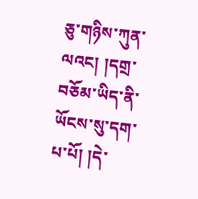ཅུ་གཉིས་ཀུན་ལའང། །དགྲ་བཅོམ་ཡིད་ནི་ཡོངས་སུ་དག་པ་པོ། །དེ་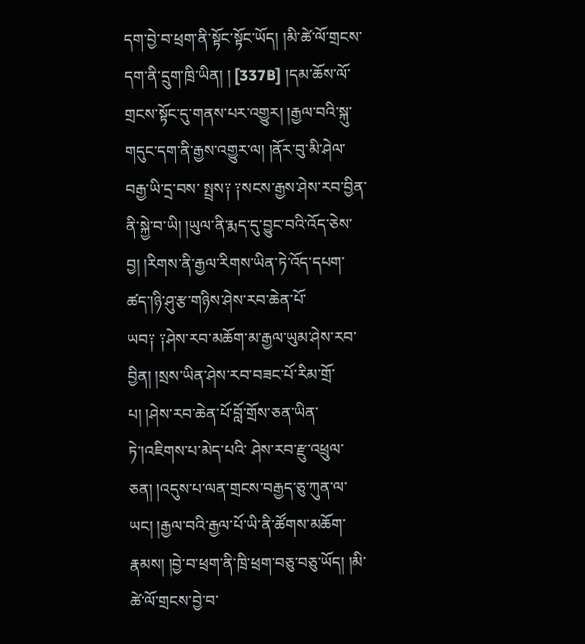དག་བྱེ་བ་ཕྲག་ནི་སྟོང་སྟོང་ཡོད། །མི་ཚེ་ལོ་གྲངས་དག་ནི་དྲུག་ཁྲི་ཡིན། ། [337B] །དམ་ཆོས་ལོ་གྲངས་སྟོང་དུ་གནས་པར་འགྱུར། །རྒྱལ་བའི་སྐུ་གདུང་དག་ནི་རྒྱས་འགྱུར་ལ། །ནོར་བུ་མི་ཤེལ་བརྒྱ་ཡི་དྲ་བས་ སྤྲས༑ ༑སངས་རྒྱས་ཤེས་རབ་བྱིན་ནི་སྐྱེ་བ་ཡི། །ཡུལ་ནི་རྨད་དུ་བྱུང་བའི་འོད་ཅེས་བྱ། །རིགས་ནི་རྒྱལ་རིགས་ཡིན་ཏེ་འོད་དཔག་ཚད་།ཉི་ཤུ་རྩ་གཉིས་ཤེས་རབ་ཆེན་པོ་ ཡབ༑ ༑ཤེས་རབ་མཆོག་མ་རྒྱལ་ཡུམ་ཤེས་རབ་བྱིན། །སྲས་ཡིན་ཤེས་རབ་བཟང་པོ་རིམ་གྲོ་པ། །ཤེས་རབ་ཆེན་པོ་བློ་གྲོས་ཅན་ཡིན་ཏེ་།འཇིགས་པ་མེད་པའི་ ཤེས་རབ་རྫུ་འཕྲུལ་ཅན། །འདུས་པ་ལན་གྲངས་བརྒྱད་ཅུ་ཀུན་ལ་ཡང། །རྒྱལ་བའི་རྒྱལ་པོ་ཡི་ནི་ཚོགས་མཆོག་རྣམས། །བྱེ་བ་ཕྲག་ནི་ཁྲི་ཕྲག་བཅུ་བཅུ་ཡོད། །མི་ ཚེ་ལོ་གྲངས་བྱེ་བ་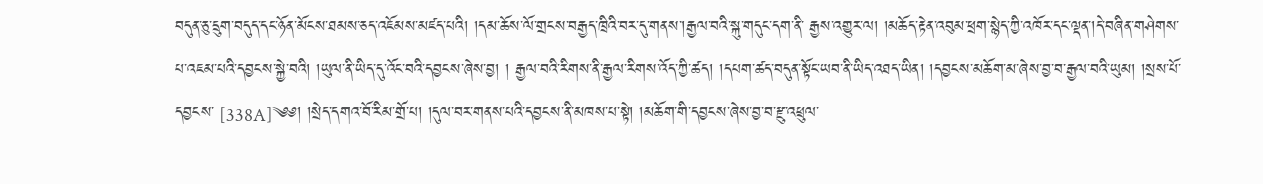བདུན་ཅུ་དྲུག་བདུད་དང་ཉོན་མོངས་ཐམས་ཅད་འཇོམས་མཛད་པའི། །དམ་ཆོས་ལོ་གྲངས་བརྒྱད་ཁྲིའི་བར་དུ་གནས་།རྒྱལ་བའི་སྐུ་གདུང་དག་ནི་ རྒྱས་འགྱུར་ལ། །མཆོད་རྟེན་འབུམ་ཕྲག་སྙེད་ཀྱི་འཁོར་དང་ལྡན་།དེ་བཞིན་གཤེགས་པ་འཇམ་པའི་དབྱངས་སྐྱེ་བའི། །ཡུལ་ནི་ཡིད་དུ་འོང་བའི་དབྱངས་ཞེས་བྱ། ། རྒྱལ་བའི་རིགས་ནི་རྒྱལ་རིགས་འོད་ཀྱི་ཚད། །དཔག་ཚད་བདུན་སྟོང་ཡབ་ནི་ཡིད་འཐད་ཡིན། །དབྱངས་མཆོག་མ་ཞེས་བྱ་བ་རྒྱལ་བའི་ཡུམ། །སྲས་པོ་དབྱངས་ [338A]༄༅། །སྲེད་དགའ་བོ་རིམ་གྲོ་པ། །དུལ་བར་གནས་པའི་དབྱངས་ནི་མཁས་པ་སྟེ། །མཆོག་གི་དབྱངས་ཞེས་བྱ་བ་རྫུ་འཕྲུལ་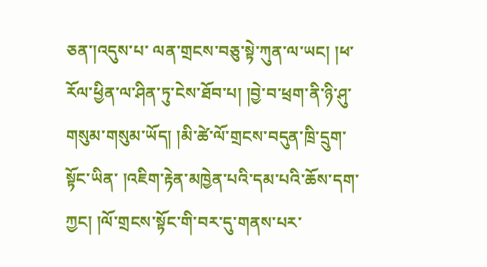ཅན་།འདུས་པ་ ལན་གྲངས་བཅུ་སྟེ་ཀུན་ལ་ཡང། །ཕ་རོལ་ཕྱིན་ལ་ཤིན་ཏུ་ངེས་ཐོབ་པ། །བྱེ་བ་ཕྲག་ནི་ཉི་ཤུ་གསུམ་གསུམ་ཡོད། །མི་ཚེ་ལོ་གྲངས་བདུན་ཁྲི་དྲུག་སྟོང་ཡིན་ །འཇིག་རྟེན་མཁྱེན་པའི་དམ་པའི་ཆོས་དག་ཀྱང། །ལོ་གྲངས་སྟོང་གི་བར་དུ་གནས་པར་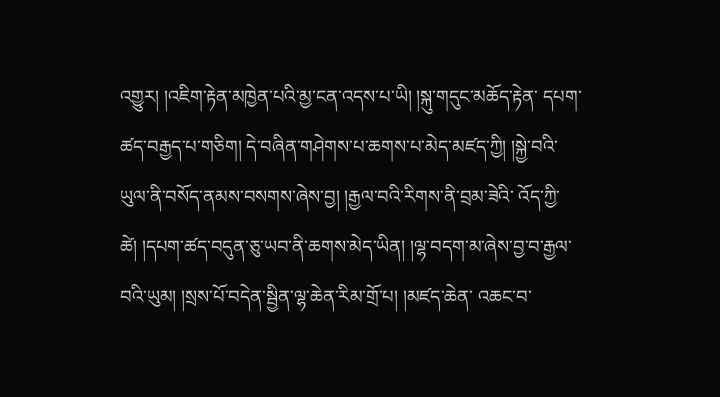འགྱུར། །འཇིག་རྟེན་མཁྱེན་པའི་མྱ་ངན་འདས་པ་ཡི། །སྐུ་གདུང་མཆོད་རྟེན་ དཔག་ཚད་བརྒྱད་པ་གཅིག། དེ་བཞིན་གཤེགས་པ་ཆགས་པ་མེད་མཛད་ཀྱི། །སྐྱེ་བའི་ཡུལ་ནི་བསོད་ནམས་བསགས་ཞེས་བྱ། །རྒྱལ་བའི་རིགས་ནི་བྲམ་ཟེའི་ འོད་ཀྱི་ཚེ། །དཔག་ཚད་བདུན་ཅུ་ཡབ་ནི་ཆགས་མེད་ཡིན། །ལྷ་བདག་མ་ཞེས་བྱ་བ་རྒྱལ་བའི་ཡུམ། །སྲས་པོ་བདེན་སྦྱིན་ལྷ་ཆེན་རིམ་གྲོ་པ། །མཛད་ཆེན་ འཆང་བ་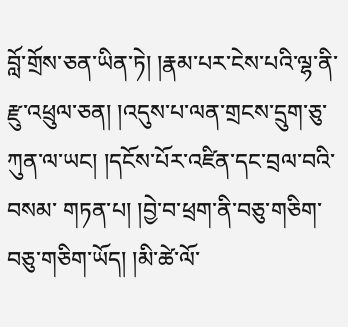བློ་གྲོས་ཅན་ཡིན་ཏེ། །རྣམ་པར་ངེས་པའི་ལྷ་ནི་རྫུ་འཕྲུལ་ཅན། །འདུས་པ་ལན་གྲངས་དྲུག་ཅུ་ཀུན་ལ་ཡང། །དངོས་པོར་འཛིན་དང་བྲལ་བའི་བསམ་ གཏན་པ། །བྱེ་བ་ཕྲག་ནི་བཅུ་གཅིག་བཅུ་གཅིག་ཡོད། །མི་ཚེ་ལོ་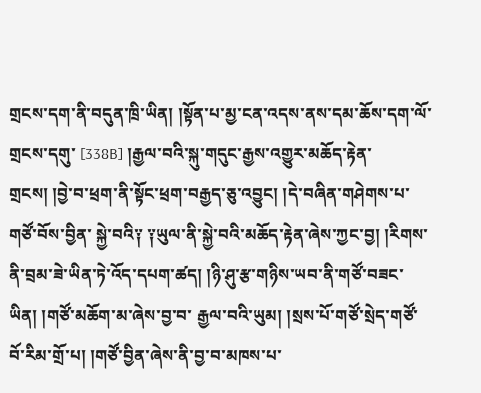གྲངས་དག་ནི་བདུན་ཁྲི་ཡིན། །སྟོན་པ་མྱ་ངན་འདས་ནས་དམ་ཆོས་དག་ལོ་གྲངས་དགུ་ [338B] །རྒྱལ་བའི་སྐུ་གདུང་རྒྱས་འགྱུར་མཆོད་རྟེན་གྲངས། །བྱེ་བ་ཕྲག་ནི་སྟོང་ཕྲག་བརྒྱད་ཅུ་འབྱུང། །དེ་བཞིན་གཤེགས་པ་གཙོ་བོས་བྱིན་ སྐྱེ་བའི༑ ༑ཡུལ་ནི་སྐྱེ་བའི་མཆོད་རྟེན་ཞེས་ཀྱང་བྱ། །རིགས་ནི་བྲམ་ཟེ་ཡིན་ཏེ་འོད་དཔག་ཚད། །ཉི་ཤུ་རྩ་གཉིས་ཡབ་ནི་གཙོ་བཟང་ཡིན། །གཙོ་མཆོག་མ་ཞེས་བྱ་བ་ རྒྱལ་བའི་ཡུམ། །སྲས་པོ་གཙོ་སྲེད་གཙོ་བོ་རིམ་གྲོ་པ། །གཙོ་བྱིན་ཞེས་ནི་བྱ་བ་མཁས་པ་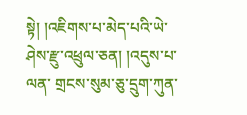སྟེ། །འཇིགས་པ་མེད་པའི་ཡེ་ཤེས་རྫུ་འཕྲུལ་ཅན། །འདུས་པ་ལན་ གྲངས་སུམ་ཅུ་དྲུག་ཀུན་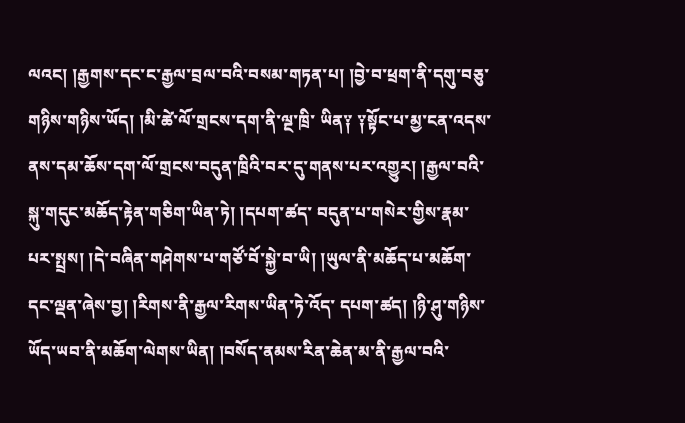ལའང། །རྒྱགས་དང་ང་རྒྱལ་བྲལ་བའི་བསམ་གཏན་པ། །བྱེ་བ་ཕྲག་ནི་དགུ་བཅུ་གཉིས་གཉིས་ཡོད། །མི་ཚེ་ལོ་གྲངས་དག་ནི་ལྔ་ཁྲི་ ཡིན༑ ༑སྟོང་པ་མྱ་ངན་འདས་ནས་དམ་ཆོས་དག་ལོ་གྲངས་བདུན་ཁྲིའི་བར་དུ་གནས་པར་འགྱུར། །རྒྱལ་བའི་སྐུ་གདུང་མཆོད་རྟེན་གཅིག་ཡིན་ཏེ། །དཔག་ཚད་ བདུན་པ་གསེར་གྱིས་རྣམ་པར་སྤྲས། །དེ་བཞིན་གཤེགས་པ་གཙོ་བོ་སྐྱེ་བ་ཡི། །ཡུལ་ནི་མཆོད་པ་མཆོག་དང་ལྡན་ཞེས་བྱ། །རིགས་ནི་རྒྱལ་རིགས་ཡིན་ཏེ་འོད་ དཔག་ཚད། །ཉི་ཤུ་གཉིས་ཡོད་ཡབ་ནི་མཆོག་ལེགས་ཡིན། །བསོད་ནམས་རིན་ཆེན་མ་ནི་རྒྱལ་བའི་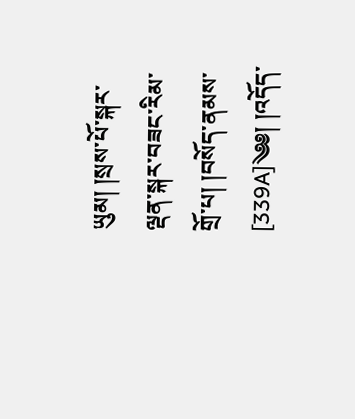ཡུམ། །སྲས་པོ་སྐར་ལྡན་སྐར་བཟང་རིམ་གྲོ་པ། །བསོད་ནམས་ [339A]༄༅། །འདོད་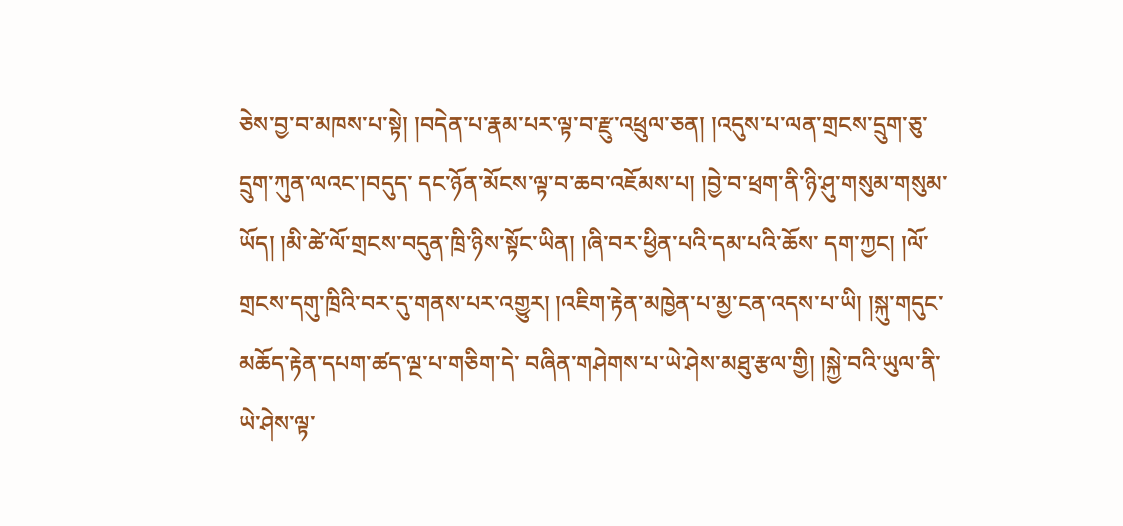ཅེས་བྱ་བ་མཁས་པ་སྟེ། །བདེན་པ་རྣམ་པར་ལྟ་བ་རྫུ་འཕྲུལ་ཅན། །འདུས་པ་ལན་གྲངས་དྲུག་ཅུ་དྲུག་ཀུན་ལའང་།བདུད་ དང་ཉོན་མོངས་ལྟ་བ་ཆབ་འཇོམས་པ། །བྱེ་བ་ཕྲག་ནི་ཉི་ཤུ་གསུམ་གསུམ་ཡོད། །མི་ཚེ་ལོ་གྲངས་བདུན་ཁྲི་ཉིས་སྟོང་ཡིན། །ཞི་བར་ཕྱིན་པའི་དམ་པའི་ཆོས་ དག་ཀྱང། །ལོ་གྲངས་དགུ་ཁྲིའི་བར་དུ་གནས་པར་འགྱུར། །འཇིག་རྟེན་མཁྱེན་པ་མྱ་ངན་འདས་པ་ཡི། །སྐུ་གདུང་མཆོད་རྟེན་དཔག་ཚད་ལྔ་པ་གཅིག་དེ་ བཞིན་གཤེགས་པ་ཡེ་ཤེས་མཐུ་རྩལ་གྱི། །སྐྱེ་བའི་ཡུལ་ནི་ཡེ་ཤེས་ལྟ་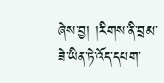ཞེས་བྱ། །རིགས་ནི་བྲམ་ཟེ་ཡིན་ཏེ་འོད་དཔག་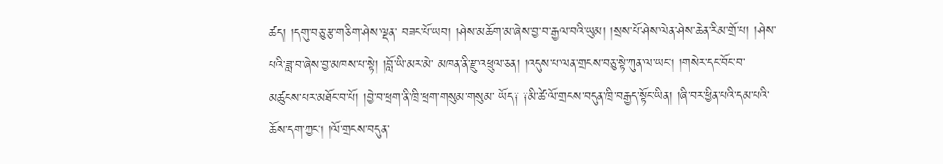ཚད། །དགུ་བཅུ་རྩ་གཅིག་ཤེས་ལྡན་ བཟང་པོ་ཡབ། །ཤེས་མཆོག་མ་ཞེས་བྱ་བ་རྒྱལ་བའི་ཡུམ། །སྲས་པོ་ཤེས་ལེན་ཤེས་ཆེན་རིམ་གྲོ་པ། །ཤེས་པའི་ཟླ་བ་ཞེས་བྱ་མཁས་པ་སྟེ། །བློ་ཡི་མར་མེ་ མཁན་ནི་རྫུ་འཕྲུལ་ཅན། །འདུས་པ་ལན་གྲངས་བཅུ་སྟེ་ཀུན་ལ་ཡང། །གསེར་དང་བོང་བ་མཚུངས་པར་མཐོང་བ་པོ། །བྱེ་བ་ཕྲག་ནི་ཁྲི་ཕྲག་གསུམ་གསུམ་ ཡོད༑ ༑མི་ཚེ་ལོ་གྲངས་བདུན་ཁྲི་བརྒྱད་སྟོང་ཡིན། །ཞི་བར་ཕྱིན་པའི་དམ་པའི་ཆོས་དག་ཀྱང། །ལོ་གྲངས་བདུན་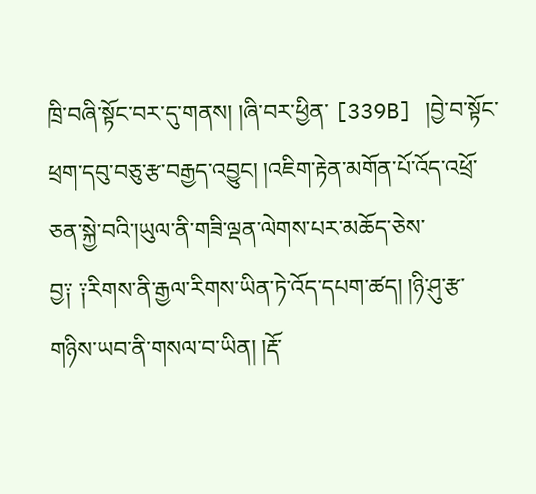ཁྲི་བཞི་སྟོང་བར་དུ་གནས། །ཞི་བར་ཕྱིན་ [339B] །བྱེ་བ་སྟོང་ཕྲག་དབུ་བཅུ་རྩ་བརྒྱད་འབྱུང། །འཇིག་རྟེན་མགོན་པོ་འོད་འཕྲོ་ཅན་སྐྱེ་བའི་།ཡུལ་ནི་གཟི་ལྡན་ལེགས་པར་མཆོད་ཅེས་ བྱ༑ ༑རིགས་ནི་རྒྱལ་རིགས་ཡིན་ཏེ་འོད་དཔག་ཚད། །ཉི་ཤུ་རྩ་གཉིས་ཡབ་ནི་གསལ་བ་ཡིན། །རྡོ་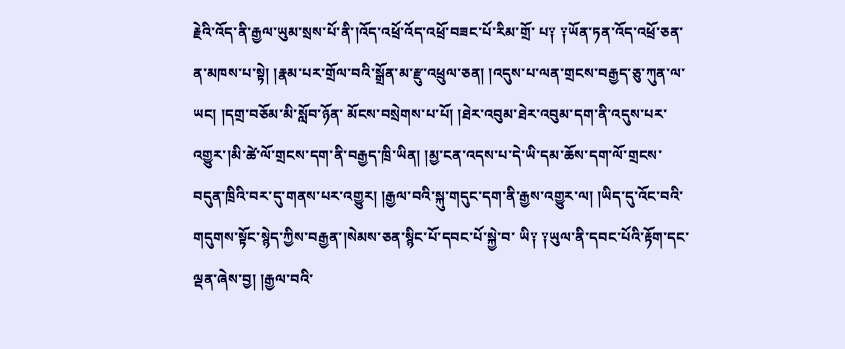རྗེའི་འོད་ནི་རྒྱལ་ཡུམ་སྲས་པོ་ནི་།འོད་འཕྲོ་འོད་འཕྲོ་བཟང་པོ་རིམ་གྲོ་ པ༑ ༑ཡོན་ཏན་འོད་འཕྲོ་ཅན་ན་མཁས་པ་སྟེ། །རྣམ་པར་གྲོལ་བའི་སྒྲོན་མ་རྫུ་འཕྲུལ་ཅན། །འདུས་པ་ལན་གྲངས་བརྒྱད་ཅུ་ཀུན་ལ་ཡང། །དགྲ་བཅོམ་མི་སློབ་ཉོན་ མོངས་བསྲེགས་པ་པོ། །ཐེར་འབུམ་ཐེར་འབུམ་དག་ནི་འདུས་པར་འགྱུར་།མི་ཚེ་ལོ་གྲངས་དག་ནི་བརྒྱད་ཁྲི་ཡིན། །མྱ་ངན་འདས་པ་དེ་ཡི་དམ་ཆོས་དག་ལོ་གྲངས་ བདུན་ཁྲིའི་བར་དུ་གནས་པར་འགྱུར། །རྒྱལ་བའི་སྐུ་གདུང་དག་ནི་རྒྱས་འགྱུར་ལ། །ཡིད་དུ་འོང་བའི་གདུགས་སྟོང་སྙེད་ཀྱིས་བརྒྱན་།སེམས་ཅན་སྙིང་པོ་དབང་པོ་སྐྱེ་བ་ ཡི༑ ༑ཡུལ་ནི་དབང་པོའི་རྟོག་དང་ལྡན་ཞེས་བྱ། །རྒྱལ་བའི་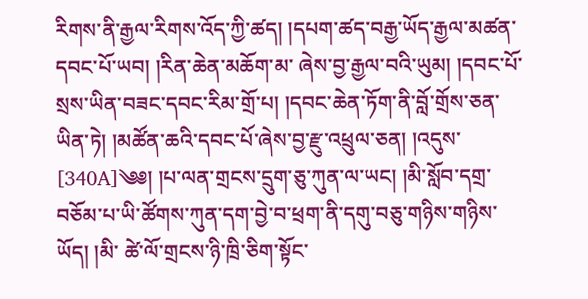རིགས་ནི་རྒྱལ་རིགས་འོད་ཀྱི་ཚད། །དཔག་ཚད་བརྒྱ་ཡོད་རྒྱལ་མཚན་དབང་པོ་ཡབ། །རིན་ཆེན་མཆོག་མ་ ཞེས་བྱ་རྒྱལ་བའི་ཡུམ། །དབང་པོ་སྲས་ཡིན་བཟང་དབང་རིམ་གྲོ་པ། །དབང་ཆེན་ཏོག་ནི་བློ་གྲོས་ཅན་ཡིན་ཏེ། །མཚོན་ཆའི་དབང་པོ་ཞེས་བྱ་རྫུ་འཕྲུལ་ཅན། །འདུས་ [340A]༄༅། །པ་ལན་གྲངས་དྲུག་ཅུ་ཀུན་ལ་ཡང། །མི་སློབ་དགྲ་བཅོམ་པ་ཡི་ཚོགས་ཀུན་དག་བྱེ་བ་ཕྲག་ནི་དགུ་བཅུ་གཉིས་གཉིས་ཡོད། །མི་ ཚེ་ལོ་གྲངས་ཉི་ཁྲི་ཅིག་སྟོང་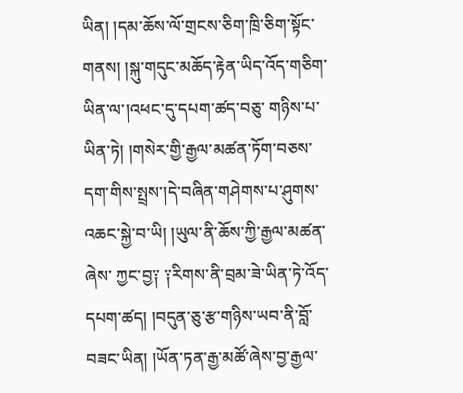ཡིན། །དམ་ཆོས་ལོ་གྲངས་ཅིག་ཁྲི་ཅིག་སྟོང་གནས། །སྐུ་གདུང་མཆོད་རྟེན་ཡིད་འོད་གཅིག་ཡིན་ལ་།འཕང་དུ་དཔག་ཚད་བཅུ་ གཉིས་པ་ཡིན་ཏེ། །གསེར་གྱི་རྒྱལ་མཚན་ཏོག་བཅས་དག་གིས་སྤྲས་།དེ་བཞིན་གཤེགས་པ་ཤུགས་འཆང་སྐྱེ་བ་ཡི། །ཡུལ་ནི་ཆོས་ཀྱི་རྒྱལ་མཚན་ཞེས་ ཀྱང་བྱ༑ ༑རིགས་ནི་བྲམ་ཟེ་ཡིན་ཏེ་འོད་དཔག་ཚད། །བདུན་ཅུ་རྩ་གཉིས་ཡབ་ནི་བློ་བཟང་ཡིན། །ཡོན་ཏན་རྒྱ་མཚོ་ཞེས་བྱ་རྒྱལ་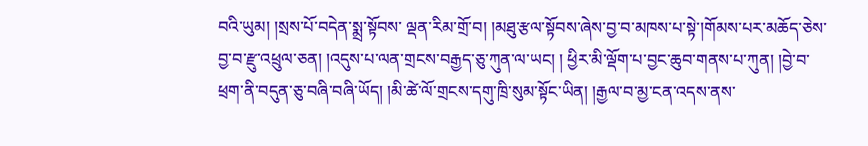བའི་ཡུམ། །སྲས་པོ་བདེན་སྨྲ་སྟོབས་ ལྡན་རིམ་གྲོ་བ། །མཐུ་རྩལ་སྟོབས་ཞེས་བྱ་བ་མཁས་པ་སྟེ་།གོམས་པར་མཆོད་ཅེས་བྱ་བ་རྫུ་འཕྲུལ་ཅན། །འདུས་པ་ལན་གྲངས་བརྒྱད་ཅུ་ཀུན་ལ་ཡང། ། ཕྱིར་མི་ལྡོག་པ་བྱང་ཆུབ་གནས་པ་ཀུན། །བྱེ་བ་ཕྲག་ནི་བདུན་ཅུ་བཞི་བཞི་ཡོད། །མི་ཚེ་ལོ་གྲངས་དགུ་ཁྲི་སུམ་སྟོང་ཡིན། །རྒྱལ་བ་མྱ་ངན་འདས་ནས་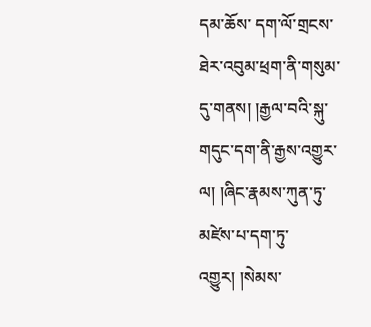དམ་ཆོས་ དག་ལོ་གྲངས་ཐེར་འབུམ་ཕྲག་ནི་གསུམ་དུ་གནས། །རྒྱལ་བའི་སྐུ་གདུང་དག་ནི་རྒྱས་འགྱུར་ལ། །ཞིང་རྣམས་ཀུན་ཏུ་མཛེས་པ་དག་ཏུ་འགྱུར། །སེམས་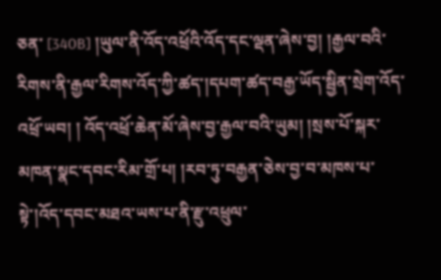ཅན་ [340B] །ཡུལ་ནི་འོད་འཕྲོའི་འོད་དང་ལྡན་ཞེས་བྱ། །རྒྱལ་བའི་རིགས་ནི་རྒྱལ་རིགས་འོད་ཀྱི་ཚད་།དཔག་ཚད་བརྒྱ་ཡོད་སྦྱིན་སྲེག་འོད་འཕྲོ་ཡབ། ། འོད་འཕྲོ་ཆེན་མོ་ཞེས་བྱ་རྒྱལ་བའི་ཡུམ། །སྲས་པོ་སྐར་མཁན་སྣང་དབང་རིམ་གྲོ་པ། །རབ་ཏུ་བརྒྱན་ཅེས་བྱ་བ་མཁས་པ་སྟེ་།འོད་དབང་མཐའ་ཡས་པ་ནི་རྫུ་འཕྲུལ་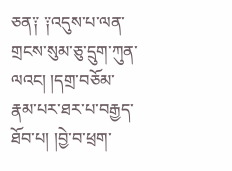ཅན༑ ༑འདུས་པ་ལན་གྲངས་སུམ་ཅུ་དྲུག་ཀུན་ལའང། །དགྲ་བཅོམ་རྣམ་པར་ཐར་པ་བརྒྱད་ཐོབ་པ། །བྱེ་བ་ཕྲག་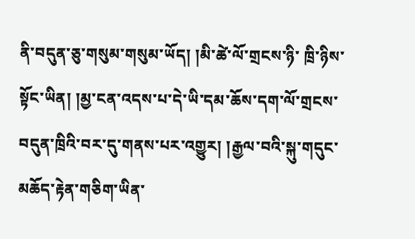ནི་བདུན་ཅུ་གསུམ་གསུམ་ཡོད། །མི་ཚེ་ལོ་གྲངས་ཉི་ ཁྲི་ཉིས་སྟོང་ཡིན། །མྱ་ངན་འདས་པ་དེ་ཡི་དམ་ཆོས་དག་ལོ་གྲངས་བདུན་ཁྲིའི་བར་དུ་གནས་པར་འགྱུར། །རྒྱལ་བའི་སྐུ་གདུང་མཆོད་རྟེན་གཅིག་ཡིན་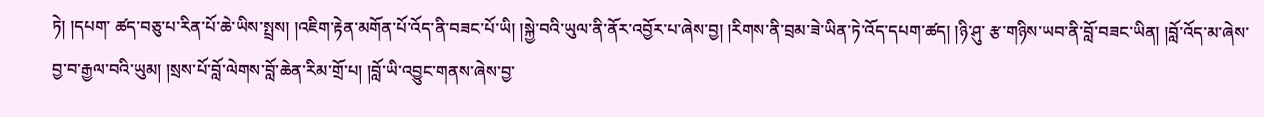ཏེ། །དཔག་ ཚད་བཅུ་པ་རིན་པོ་ཆེ་ཡིས་སྤྲས། །འཇིག་རྟེན་མགོན་པོ་འོད་ནི་བཟང་པོ་ཡི། །སྐྱེ་བའི་ཡུལ་ནི་ནོར་འབྱོར་པ་ཞེས་བྱ། །རིགས་ནི་བྲམ་ཟེ་ཡིན་ཏེ་འོད་དཔག་ཚད། །ཉི་ཤུ་ རྩ་གཉིས་ཡབ་ནི་བློ་བཟང་ཡིན། །བློ་འོད་མ་ཞེས་བྱ་བ་རྒྱལ་བའི་ཡུམ། །སྲས་པོ་བློ་ལེགས་བློ་ཆེན་རིམ་གྲོ་པ། །བློ་ཡི་འབྱུང་གནས་ཞེས་བྱ་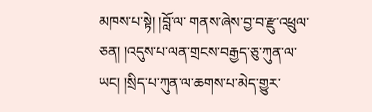མཁས་པ་སྟེ། །བློ་ལ་ གནས་ཞེས་བྱ་བ་རྫུ་འཕྲུལ་ཅན། །འདུས་པ་ལན་གྲངས་བརྒྱད་ཅུ་ཀུན་ལ་ཡང། །སྲིད་པ་ཀུན་ལ་ཆགས་པ་མེད་གྱུར་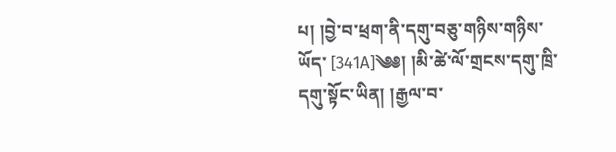པ། །བྱེ་བ་ཕྲག་ནི་དགུ་བཅུ་གཉིས་གཉིས་ཡོད་ [341A]༄༅། །མི་ཚེ་ལོ་གྲངས་དགུ་ཁྲི་དགུ་སྟོང་ཡིན། །རྒྱལ་བ་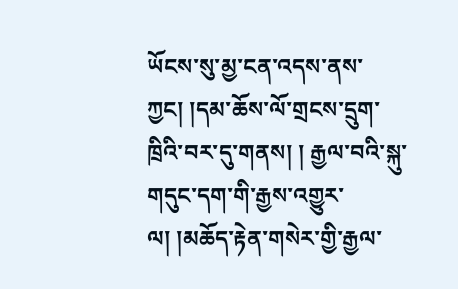ཡོངས་སུ་མྱ་ངན་འདས་ནས་ཀྱང། །དམ་ཆོས་ལོ་གྲངས་དྲུག་ཁྲིའི་བར་དུ་གནས། ། རྒྱལ་བའི་སྐུ་གདུང་དག་གི་རྒྱས་འགྱུར་ལ། །མཆོད་རྟེན་གསེར་གྱི་རྒྱལ་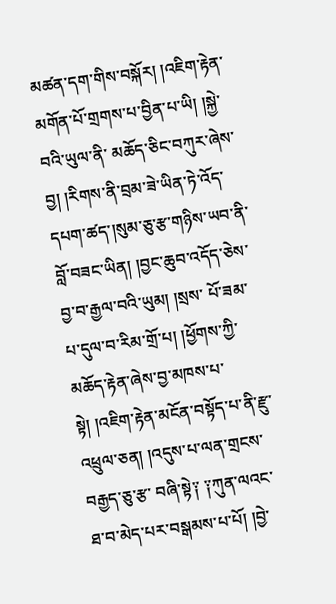མཚན་དག་གིས་བསྐོར། །འཇིག་རྟེན་མགོན་པོ་གྲགས་པ་བྱིན་པ་ཡི། །སྐྱེ་བའི་ཡུལ་ནི་ མཆོད་ཅིང་བཀུར་ཞེས་བྱ། །རིགས་ནི་བྲམ་ཟེ་ཡིན་ཏེ་འོད་དཔག་ཚད་།སུམ་ཅུ་རྩ་གཉིས་ཡབ་ནི་བློ་བཟང་ཡིན། །བྱང་ཆུབ་འདོད་ཅེས་བྱ་བ་རྒྱལ་བའི་ཡུམ། །སྲས་ པོ་ཟམ་པ་དུལ་བ་རིམ་གྲོ་པ། །ཕྱོགས་ཀྱི་མཆོད་རྟེན་ཞེས་བྱ་མཁས་པ་སྟེ། །འཇིག་རྟེན་མངོན་བསྟོད་པ་ནི་རྫུ་འཕྲུལ་ཅན། །འདུས་པ་ལན་གྲངས་བརྒྱད་ཅུ་རྩ་ བཞི་སྟེ༑ ༑ཀུན་ལའང་ཐ་བ་མེད་པར་བསྒམས་པ་པོ། །བྱེ་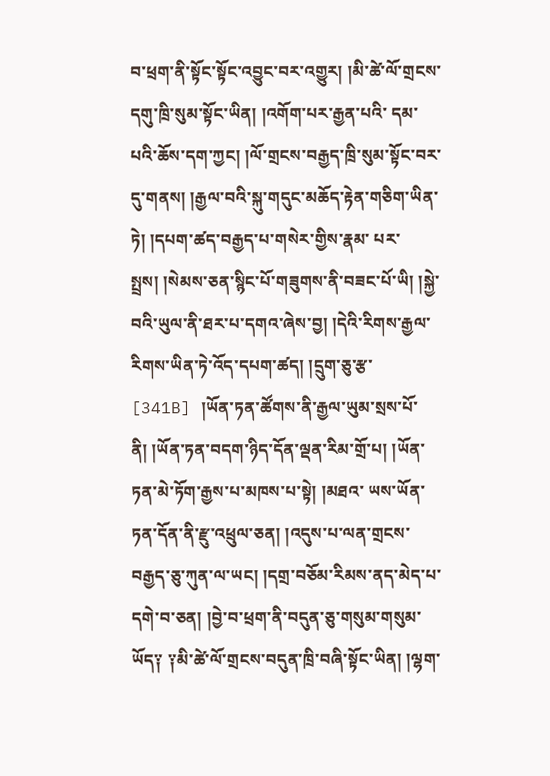བ་ཕྲག་ནི་སྟོང་སྟོང་འབྱུང་བར་འགྱུར། །མི་ཚེ་ལོ་གྲངས་དགུ་ཁྲི་སུམ་སྟོང་ཡིན། །འགོག་པར་རྒྱན་པའི་ དམ་པའི་ཆོས་དག་ཀྱང། །ལོ་གྲངས་བརྒྱད་ཁྲི་སུམ་སྟོང་བར་དུ་གནས། །རྒྱལ་བའི་སྐུ་གདུང་མཆོད་རྟེན་གཅིག་ཡིན་ཏེ། །དཔག་ཚད་བརྒྱད་པ་གསེར་གྱིས་རྣམ་ པར་སྤྲས། །སེམས་ཅན་སྙིང་པོ་གཟུགས་ནི་བཟང་པོ་ཡི། །སྐྱེ་བའི་ཡུལ་ནི་ཐར་པ་དགའ་ཞེས་བྱ། །དེའི་རིགས་རྒྱལ་རིགས་ཡིན་ཏེ་འོད་དཔག་ཚད། །དྲུག་ཅུ་རྩ་ [341B] །ཡོན་ཏན་ཚོགས་ནི་རྒྱལ་ཡུམ་སྲས་པོ་ནི། །ཡོན་ཏན་བདག་ཉིད་དོན་ལྡན་རིམ་གྲོ་པ། །ཡོན་ཏན་མེ་ཏོག་རྒྱས་པ་མཁས་པ་སྟེ། །མཐའ་ ཡས་ཡོན་ཏན་དོན་ནི་རྫུ་འཕྲུལ་ཅན། །འདུས་པ་ལན་གྲངས་བརྒྱད་ཅུ་ཀུན་ལ་ཡང། །དགྲ་བཅོམ་རིམས་ནད་མེད་པ་དགེ་བ་ཅན། །བྱེ་བ་ཕྲག་ནི་བདུན་ཅུ་གསུམ་གསུམ་ ཡོད༑ ༑མི་ཚེ་ལོ་གྲངས་བདུན་ཁྲི་བཞི་སྟོང་ཡིན། །ལྷག་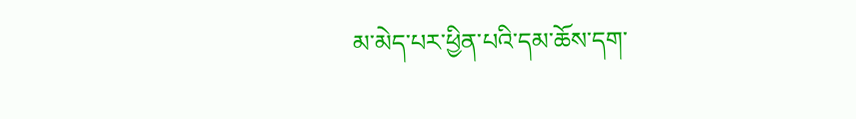མ་མེད་པར་ཕྱིན་པའི་དམ་ཆོས་དག་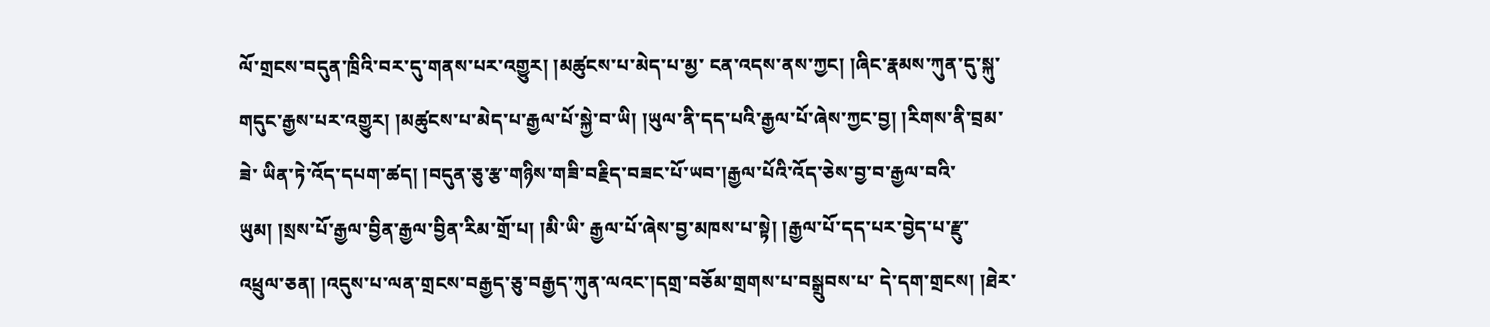ལོ་གྲངས་བདུན་ཁྲིའི་བར་དུ་གནས་པར་འགྱུར། །མཚུངས་པ་མེད་པ་མྱ་ ངན་འདས་ནས་ཀྱང། །ཞིང་རྣམས་ཀུན་དུ་སྐུ་གདུང་རྒྱས་པར་འགྱུར། །མཚུངས་པ་མེད་པ་རྒྱལ་པོ་སྐྱེ་བ་ཡི། །ཡུལ་ནི་དད་པའི་རྒྱལ་པོ་ཞེས་ཀྱང་བྱ། །རིགས་ནི་བྲམ་ཟེ་ ཡིན་ཏེ་འོད་དཔག་ཚད། །བདུན་ཅུ་རྩ་གཉིས་གཟི་བརྗིད་བཟང་པོ་ཡབ་།རྒྱལ་པོའི་འོད་ཅེས་བྱ་བ་རྒྱལ་བའི་ཡུམ། །སྲས་པོ་རྒྱལ་བྱིན་རྒྱལ་བྱིན་རིམ་གྲོ་པ། །མི་ཡི་ རྒྱལ་པོ་ཞེས་བྱ་མཁས་པ་སྟེ། །རྒྱལ་པོ་དད་པར་བྱེད་པ་རྫུ་འཕྲུལ་ཅན། །འདུས་པ་ལན་གྲངས་བརྒྱད་ཅུ་བརྒྱད་ཀུན་ལའང་།དགྲ་བཅོམ་གྲགས་པ་བསྒྲུབས་པ་ དེ་དག་གྲངས། །ཐེར་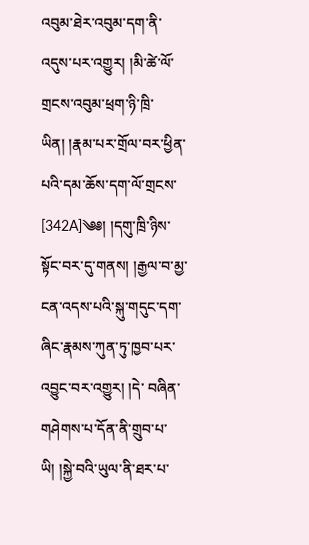འབུམ་ཐེར་འབུམ་དག་ནི་འདུས་པར་འགྱུར། །མི་ཚེ་ལོ་གྲངས་འབུམ་ཕྲག་ཉི་ཁྲི་ཡིན། །རྣམ་པར་གྲོལ་བར་ཕྱིན་པའི་དམ་ཆོས་དག་ལོ་གྲངས་ [342A]༄༅། །དགུ་ཁྲི་ཉིས་སྟོང་བར་དུ་གནས། །རྒྱལ་བ་མྱ་ངན་འདས་པའི་སྐུ་གདུང་དག་ཞིང་རྣམས་ཀུན་ཏུ་ཁྱབ་པར་འབྱུང་བར་འགྱུར། །དེ་ བཞིན་གཤེགས་པ་དོན་ནི་གྲུབ་པ་ཡི། །སྐྱེ་བའི་ཡུལ་ནི་ཐར་པ་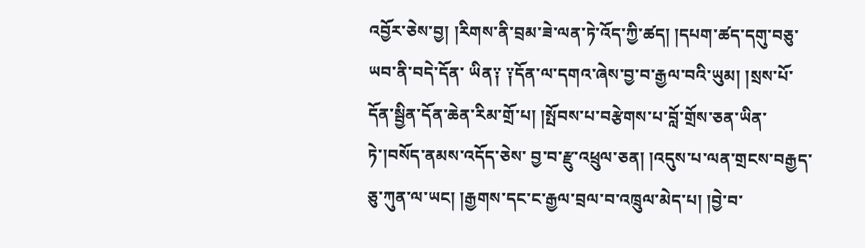འབྱོར་ཅེས་བྱ། །རིགས་ནི་བྲམ་ཟེ་ལན་ཏེ་འོད་ཀྱི་ཚད། །དཔག་ཚད་དགུ་བཅུ་ཡབ་ནི་བདེ་དོན་ ཡིན༑ ༑དོན་ལ་དགའ་ཞེས་བྱ་བ་རྒྱལ་བའི་ཡུམ། །སྲས་པོ་དོན་སྦྱིན་དོན་ཆེན་རིམ་གྲོ་པ། །སྤོབས་པ་བརྩེགས་པ་བློ་གྲོས་ཅན་ཡིན་ཏེ་།བསོད་ནམས་འདོད་ཅེས་ བྱ་བ་རྫུ་འཕྲུལ་ཅན། །འདུས་པ་ལན་གྲངས་བརྒྱད་ཅུ་ཀུན་ལ་ཡང། །རྒྱགས་དང་ང་རྒྱལ་བྲལ་བ་འཁྲུལ་མེད་པ། །བྱེ་བ་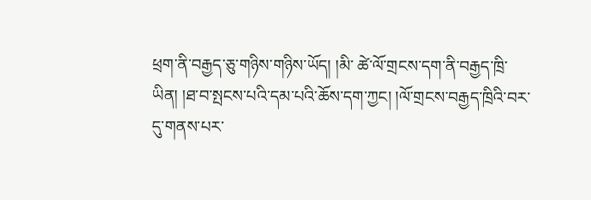ཕྲག་ནི་བརྒྱད་ཅུ་གཉིས་གཉིས་ཡོད། །མི་ ཚེ་ལོ་གྲངས་དག་ནི་བརྒྱད་ཁྲི་ཡིན། །ཐ་བ་སྤངས་པའི་དམ་པའི་ཆོས་དག་ཀྱང། །ལོ་གྲངས་བརྒྱད་ཁྲིའི་བར་དུ་གནས་པར་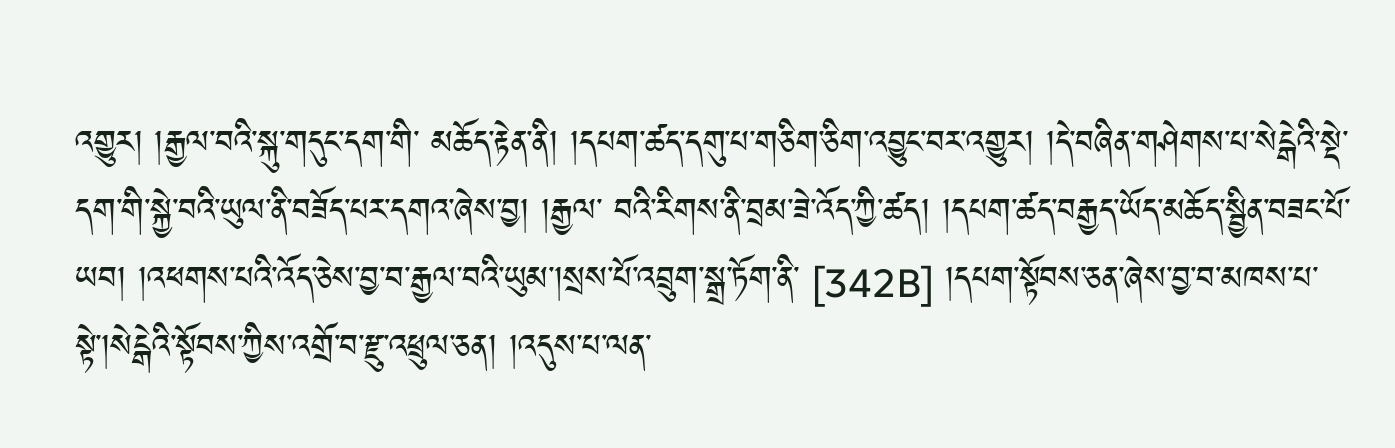འགྱུར། །རྒྱལ་བའི་སྐུ་གདུང་དག་གི་ མཆོད་རྟེན་ནི། །དཔག་ཚད་དགུ་པ་གཅིག་ཅིག་འབྱུང་བར་འགྱུར། །དེ་བཞིན་གཤེགས་པ་སེངྒེའི་སྡེ་དག་གི་སྐྱེ་བའི་ཡུལ་ནི་བཟོད་པར་དགའ་ཞེས་བྱ། །རྒྱལ་ བའི་རིགས་ནི་བྲམ་ཟེ་འོད་ཀྱི་ཚད། །དཔག་ཚད་བརྒྱད་ཡོད་མཆོད་སྦྱིན་བཟང་པོ་ཡབ། །འཕགས་པའི་འོད་ཅེས་བྱ་བ་རྒྱལ་བའི་ཡུམ་།སྲས་པོ་འབྲུག་སྒྲ་ཏོག་ནི་ [342B] །དཔག་སྟོབས་ཅན་ཞེས་བྱ་བ་མཁས་པ་སྟེ་།སེངྒེའི་སྟོབས་ཀྱིས་འགྲོ་བ་རྫུ་འཕྲུལ་ཅན། །འདུས་པ་ལན་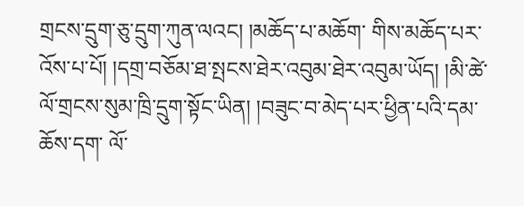གྲངས་དྲུག་ཅུ་དྲུག་ཀུན་ལའང། །མཆོད་པ་མཆོག་ གིས་མཆོད་པར་འོས་པ་པོ། །དགྲ་བཅོམ་ཐ་སྤངས་ཐེར་འབུམ་ཐེར་འབུམ་ཡོད། །མི་ཚེ་ལོ་གྲངས་སུམ་ཁྲི་དྲུག་སྟོང་ཡིན། །བཟུང་བ་མེད་པར་ཕྱིན་པའི་དམ་ཆོས་དག་ ལོ་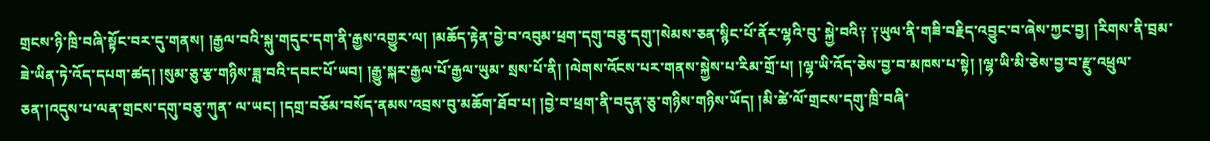གྲངས་ཉི་ཁྲི་བཞི་སྟོང་བར་དུ་གནས། །རྒྱལ་བའི་སྐུ་གདུང་དག་ནི་རྒྱས་འགྱུར་ལ། །མཆོད་རྟེན་བྱེ་བ་འབུམ་ཕྲག་དགུ་བཅུ་དགུ་།སེམས་ཅན་སྙིང་པོ་ནོར་ལྷའི་བུ་ སྐྱེ་བའི༑ ༑ཡུལ་ནི་གཟི་བརྗིད་འབྱུང་བ་ཞེས་ཀྱང་བྱ། །རིགས་ནི་བྲམ་ཟེ་ཡིན་ཏེ་འོད་དཔག་ཚད། །སུམ་ཅུ་རྩ་གཉིས་ཟླ་བའི་དབང་པོ་ཡབ། །རྒྱུ་སྐར་རྒྱལ་པོ་རྒྱལ་ཡུམ་ སྲས་པོ་ནི། །ལེགས་འོངས་པར་གནས་སྐྱེས་པ་རིམ་གྲོ་པ། །ལྷ་ཡི་འོད་ཅེས་བྱ་བ་མཁས་པ་སྟེ། །ལྷ་ཡི་མི་ཅེས་བྱ་བ་རྫུ་འཕྲུལ་ཅན་།འདུས་པ་ལན་གྲངས་དགུ་བཅུ་ཀུན་ ལ་ཡང། །དགྲ་བཅོམ་བསོད་ནམས་འབྲས་བུ་མཆོག་ཐོབ་པ། །བྱེ་བ་ཕྲག་ནི་བདུན་ཅུ་གཉིས་གཉིས་ཡོད། །མི་ཚེ་ལོ་གྲངས་དགུ་ཁྲི་བཞི་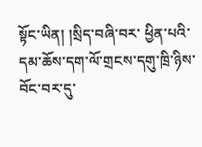སྟོང་ཡིན། །སྲིད་བཞི་བར་ ཕྱིན་པའི་དམ་ཆོས་དག་ལོ་གྲངས་དགུ་ཁྲི་ཉིས་བོང་བར་དུ་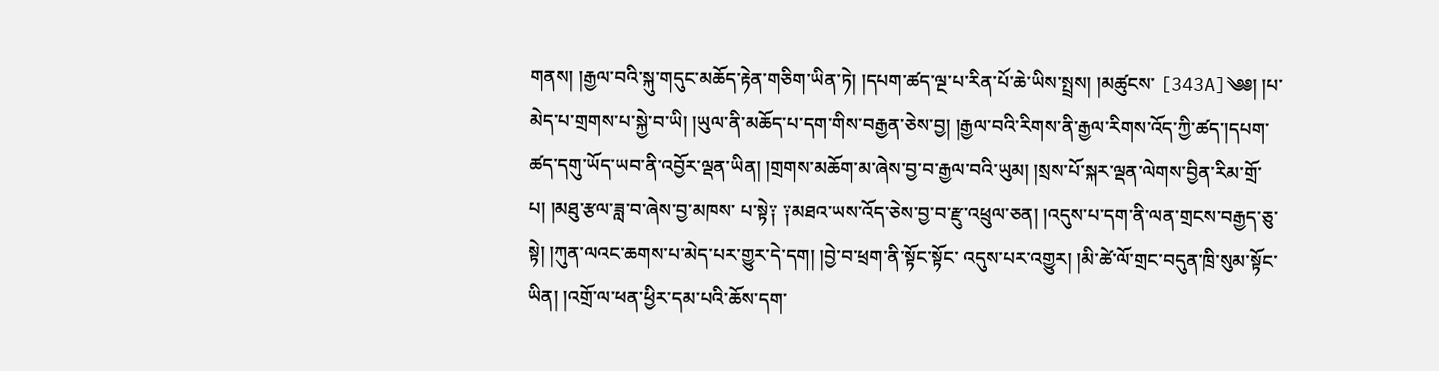གནས། །རྒྱལ་བའི་སྐུ་གདུང་མཆོད་རྟེན་གཅིག་ཡིན་ཏེ། །དཔག་ཚད་ལྔ་པ་རིན་པོ་ཆེ་ཡིས་སྤྲས། །མཚུངས་ [343A]༄༅། །པ་མེད་པ་གྲགས་པ་སྐྱེ་བ་ཡི། །ཡུལ་ནི་མཆོད་པ་དག་གིས་བརྒྱན་ཅེས་བྱ། །རྒྱལ་བའི་རིགས་ནི་རྒྱལ་རིགས་འོད་ཀྱི་ཚད་།དཔག་ ཚད་དགུ་ཡོད་ཡབ་ནི་འབྱོར་ལྡན་ཡིན། །གྲགས་མཆོག་མ་ཞེས་བྱ་བ་རྒྱལ་བའི་ཡུམ། །སྲས་པོ་སྐར་ལྡན་ལེགས་བྱིན་རིམ་གྲོ་པ། །མཐུ་རྩལ་ཟླ་བ་ཞེས་བྱ་མཁས་ པ་སྟེ༑ ༑མཐའ་ཡས་འོད་ཅེས་བྱ་བ་རྫུ་འཕྲུལ་ཅན། །འདུས་པ་དག་ནི་ལན་གྲངས་བརྒྱད་ཅུ་སྟེ། །ཀུན་ལའང་ཆགས་པ་མེད་པར་གྱུར་དེ་དག། །བྱེ་བ་ཕྲག་ནི་སྟོང་སྟོང་ འདུས་པར་འགྱུར། །མི་ཚེ་ལོ་གྲང་བདུན་ཁྲི་སུམ་སྟོང་ཡིན། །འགྲོ་ལ་ཕན་ཕྱིར་དམ་པའི་ཆོས་དག་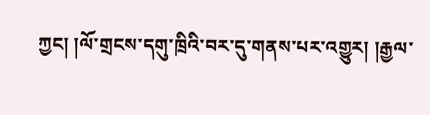ཀྱང། །ལོ་གྲངས་དགུ་ཁྲིའི་བར་དུ་གནས་པར་འགྱུར། །རྒྱལ་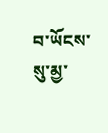བ་ཡོངས་སུ་མྱ་